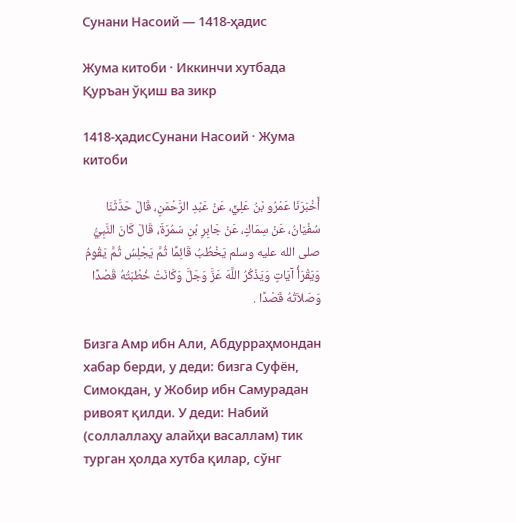Сунани Насоий — 1418-ҳадис

Жума китоби · Иккинчи хутбада Қуръан ўқиш ва зикр

1418-ҳадисСунани Насоий · Жума китоби

أَخْبَرَنَا عَمْرُو بْنُ عَلِيٍّ، عَنْ عَبْدِ الرَّحْمَنِ، قَالَ حَدَّثَنَا سُفْيَانُ، عَنْ سِمَاكٍ، عَنْ جَابِرِ بْنِ سَمُرَةَ، قَالَ كَانَ النَّبِيُّ صلى الله عليه وسلم يَخْطُبُ قَائِمًا ثُمَّ يَجْلِسُ ثُمَّ يَقُومُ وَيَقْرَأُ آيَاتٍ وَيَذْكُرُ اللَّهَ عَزَّ وَجَلَّ وَكَانَتْ خُطْبَتُهُ قَصْدًا وَصَلاَتُهُ قَصْدًا .

Бизга Амр ибн Али, Абдурраҳмондан хабар берди, у деди: бизга Суфён, Симокдан, у Жобир ибн Самурадан ривоят қилди. У деди: Набий (соллаллаҳу алайҳи васаллам) тик турган ҳолда хутба қилар, сўнг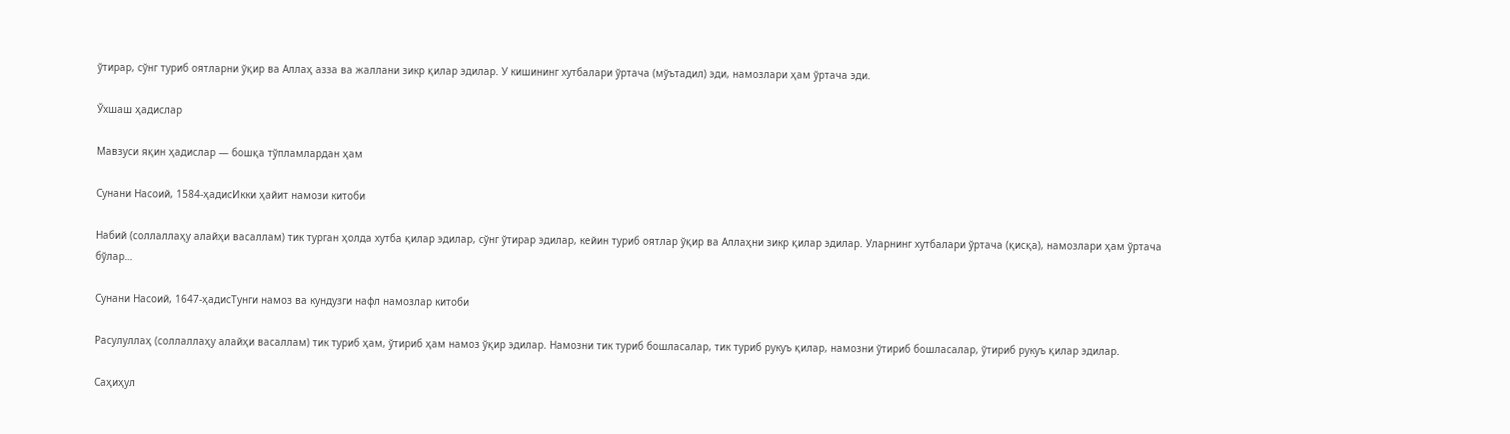ўтирар, сўнг туриб оятларни ўқир ва Аллаҳ азза ва жаллани зикр қилар эдилар. У кишининг хутбалари ўртача (мўътадил) эди, намозлари ҳам ўртача эди.

Ўхшаш ҳадислар

Мавзуси яқин ҳадислар — бошқа тўпламлардан ҳам

Сунани Насоий, 1584-ҳадисИкки ҳайит намози китоби

Набий (соллаллаҳу алайҳи васаллам) тик турган ҳолда хутба қилар эдилар, сўнг ўтирар эдилар, кейин туриб оятлар ўқир ва Аллаҳни зикр қилар эдилар. Уларнинг хутбалари ўртача (қисқа), намозлари ҳам ўртача бўлар…

Сунани Насоий, 1647-ҳадисТунги намоз ва кундузги нафл намозлар китоби

Расулуллаҳ (соллаллаҳу алайҳи васаллам) тик туриб ҳам, ўтириб ҳам намоз ўқир эдилар. Намозни тик туриб бошласалар, тик туриб рукуъ қилар, намозни ўтириб бошласалар, ўтириб рукуъ қилар эдилар.

Саҳиҳул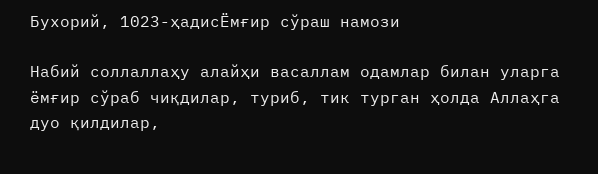Бухорий, 1023-ҳадисЁмғир сўраш намози

Набий соллаллаҳу алайҳи васаллам одамлар билан уларга ёмғир сўраб чиқдилар, туриб, тик турган ҳолда Аллаҳга дуо қилдилар,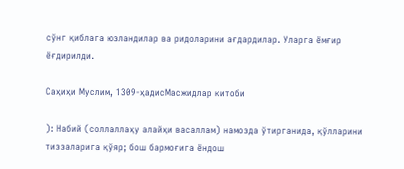сўнг қиблага юзландилар ва ридоларини ағдардилар. Уларга ёмғир ёғдирилди.

Саҳиҳи Муслим, 1309-ҳадисМасжидлар китоби

): Набий (соллаллаҳу алайҳи васаллам) намозда ўтирганида, қўлларини тиззаларига қўяр; бош бармоғига ёндош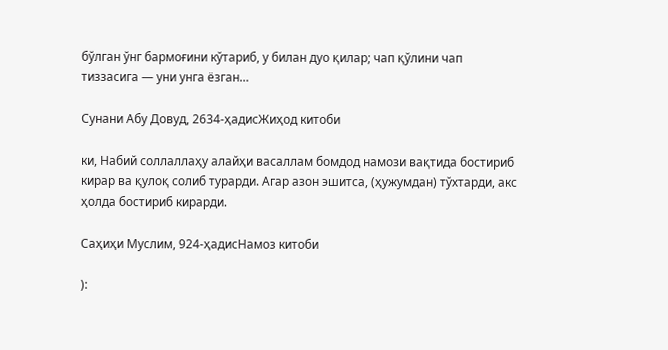бўлган ўнг бармоғини кўтариб, у билан дуо қилар; чап қўлини чап тиззасига — уни унга ёзган…

Сунани Абу Довуд, 2634-ҳадисЖиҳод китоби

ки, Набий соллаллаҳу алайҳи васаллам бомдод намози вақтида бостириб кирар ва қулоқ солиб турарди. Агар азон эшитса, (ҳужумдан) тўхтарди, акс ҳолда бостириб кирарди.

Саҳиҳи Муслим, 924-ҳадисНамоз китоби

):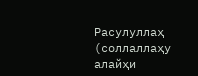Расулуллаҳ (соллаллаҳу алайҳи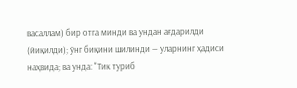васаллам) бир отга минди ва ундан ағдарилди (йиқилди); ўнг биқини шилинди — уларнинг ҳадиси наҳвида; ва унда: "Тик туриб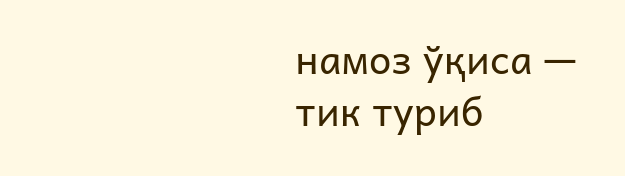намоз ўқиса — тик туриб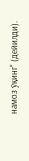намоз ўқинг" (дейилди).